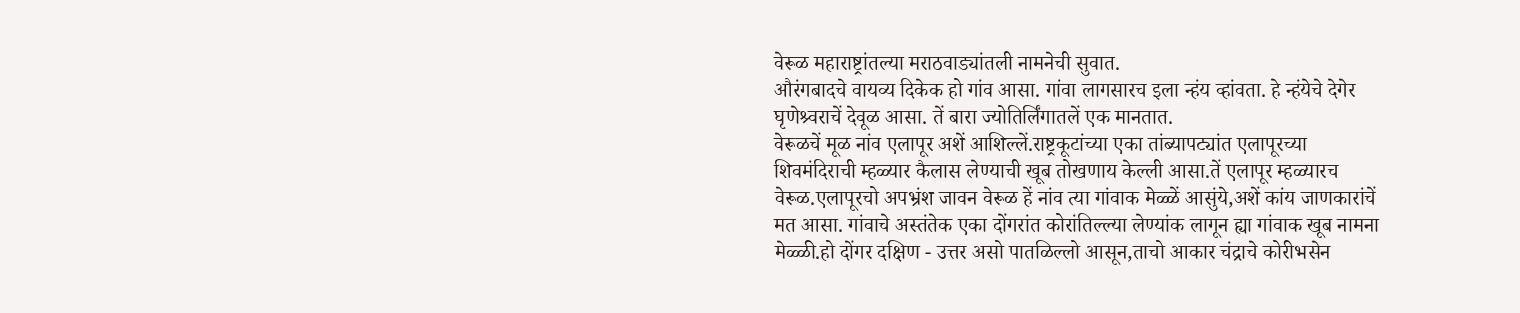वेरूळ महाराष्ट्रांतल्या मराठवाड्यांतली नामनेची सुवात.
औरंगबादचे वायव्य दिकेक हो गांव आसा. गांवा लागसारच इला न्हंय व्हांवता. हे न्हंयेचे देगेर घृणेश्र्वराचें देवूळ आसा. तें बारा ज्योतिर्लिंगातलें एक मानतात.
वेरूळचें मूळ नांव एलापूर अशें आशिल्लें.राष्ट्रकूटांच्या एका तांब्यापट्यांत एलापूरच्या शिवमंदिराची म्हळ्यार कैलास लेण्याची खूब तोखणाय केल्ली आसा.तें एलापूर म्हळ्यारच वेरूळ.एलापूरचो अपभ्रंश जावन वेरूळ हें नांव त्या गांवाक मेळ्ळें आसुंये,अशें कांय जाणकारांचें मत आसा. गांवाचे अस्तंतेक एका दोंगरांत कोरांतिल्ल्या लेण्यांक लागून ह्या गांवाक खूब नामना मेळ्ळी.हो दोंगर दक्षिण - उत्तर असो पातळिल्लो आसून,ताचो आकार चंद्राचे कोरीभसेन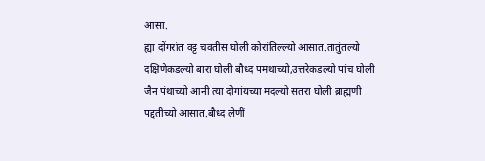आसा.
ह्या दोंगरांत वट्ट चवतीस घोली कोरांतिल्ल्यो आसात.तातुंतल्यो दक्षिणेकडल्यो बारा घोली बौध्द पमथाच्यो,उत्तरेकडल्यो पांच घोली जैन पंथाच्यो आनी त्या दोगांयच्या मदल्यो सतरा घोली ब्राह्मणी पद्दतीच्यो आसात.बौध्द लेणीं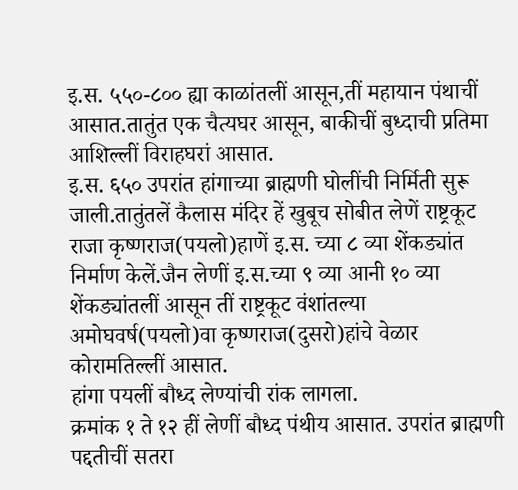इ.स. ५५०-८०० ह्या काळांतलीं आसून,तीं महायान पंथाचीं आसात.तातुंत एक चैत्यघर आसून, बाकीचीं बुध्दाची प्रतिमा आशिल्लीं विराहघरां आसात.
इ.स. ६५० उपरांत हांगाच्या ब्राह्मणी घोलींची निर्मिती सुरू जाली.तातुंतलें कैलास मंदिर हें खुबूच सोबीत लेणें राष्ट्रकूट राजा कृष्णराज(पयलो)हाणें इ.स. च्या ८ व्या शेंकड्यांत निर्माण केलें.जैन लेणीं इ.स.च्या ९ व्या आनी १० व्या शेंकड्यांतलीं आसून तीं राष्ट्रकूट वंशांतल्या अमोघवर्ष(पयलो)वा कृष्णराज(दुसरो)हांचे वेळार कोरामतिल्लीं आसात.
हांगा पयलीं बौध्द लेण्यांची रांक लागला.
क्रमांक १ ते १२ हीं लेणीं बौध्द पंथीय आसात. उपरांत ब्राह्मणी पद्दतीचीं सतरा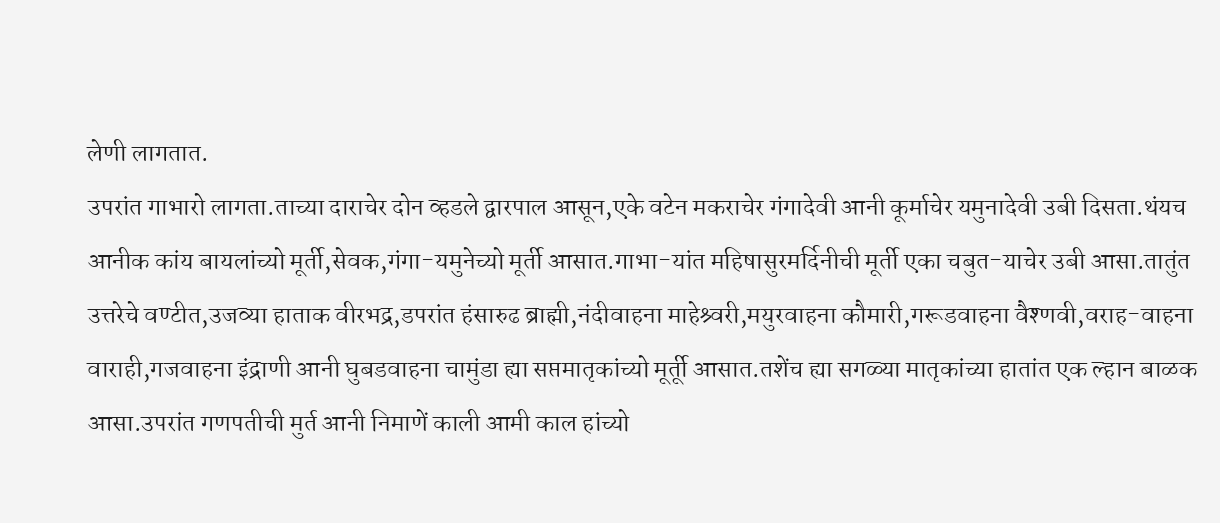लेणी लागतात.
उपरांत गाभारो लागता.ताच्या दाराचेर दोन व्हडले द्वारपाल आसून,एके वटेन मकराचेर गंगादेवी आनी कूर्माचेर यमुनादेवी उबी दिसता.थंयच आनीक कांय बायलांच्यो मूर्ती,सेवक,गंगा-यमुनेच्यो मूर्ती आसात.गाभा-यांत महिषासुरमर्दिनीची मूर्ती एका चबुत-याचेर उबी आसा.तातुंत उत्तरेचे वण्टीत,उजव्या हाताक वीरभद्र,डपरांत हंसारुढ ब्राह्मी,नंदीवाहना माहेश्र्वरी,मयुरवाहना कौमारी,गरूडवाहना वैश्णवी,वराह-वाहना वाराही,गजवाहना इंद्राणी आनी घुबडवाहना चामुंडा ह्या सप्तमातृकांच्यो मूर्तूी आसात.तशेंच ह्या सगळ्या मातृकांच्या हातांत एक ल्हान बाळक आसा.उपरांत गणपतीची मुर्त आनी निमाणें काली आमी काल हांच्यो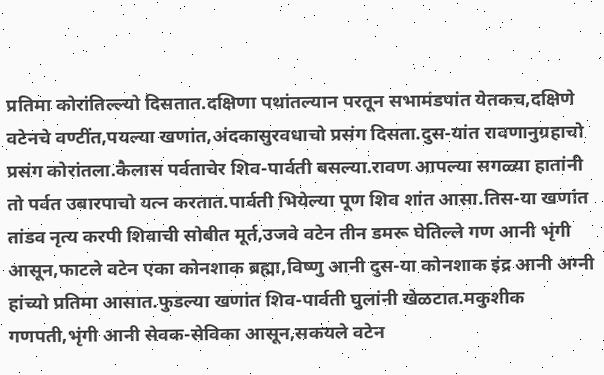प्रतिमा कोरांतिल्ल्यो दिसतात.दक्षिणा पथांतल्यान परतून सभामंडपांत येतकच,दक्षिणे वटेनचे वण्टींत,पयल्या खणांत,अंदकासुरवधाचो प्रसंग दिसता.दुस-यांत रावणानुग्रहाचो प्रसंग कोरांतला.कैलास पर्वताचेर शिव-पार्वती बसल्या.रावण आपल्या सगळ्या हातांनी तो पर्वत उबारपाचो यत्न करतात.पार्वती भियेल्या पूण शिव शांत आसा.तिस-या खणांत तांडव नृत्य करपी शिवाची सोबीत मूर्त,उजवे वटेन तीन डमरू घेतिल्ले गण आनी भृंगी आसून,फाटले वटेन एका कोनशाक ब्रह्मा,विष्णु आनी दुस-या कोनशाक इंद्र आनी अग्नी हांच्यो प्रतिमा आसात.फुडल्या खणांत शिव-पार्वती घुलांनी खेळटात.मकुशीक गणपती,भृंगी आनी सेवक-सेविका आसून,सकयले वटेन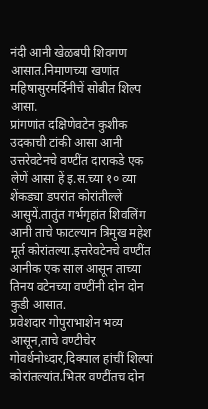नंदी आनी खेळबपी शिवगण आसात.निमाणच्या खणांत महिषासुरमर्दिनीचें सोबीत शिल्प आसा.
प्रांगणांत दक्षिणेवटेन कुशीक उदकाची टांकी आसा आनी उत्तरेवटेनचे वण्टींत दाराकडे एक लेणें आसा हें इ.स.च्या १० व्या शेंकड्या डपरांत कोरांतील्लें आसुयें.तातुंत गर्भगृहांत शिवलिंग आनी ताचे फाटल्यान त्रिमुख महेश मूर्त कोरांतल्या.इत्तरेवटेनचे वण्टींत आनीक एक साल आसून ताच्या तिनय वटेनच्या वण्टींनी दोन दोन कुडी आसात.
प्रवेशदार गोपुराभाशेन भव्य आसून,ताचे वण्टीचेर गोवर्धनोध्दार,दिक्पाल हांचीं शिल्पां कोरांतल्यांत.भितर वण्टींतच दोन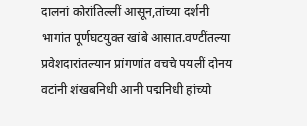दालनां कोरांतिल्लीं आसून,तांच्या दर्शनी भागांत पूर्णघटयुक्त खांबे आसात.वण्टींतल्या प्रवेशदारांतल्यान प्रांगणांत वचचे पयलीं दोनय वटांनी शंखबनिधी आनी पद्मनिधी हांच्यो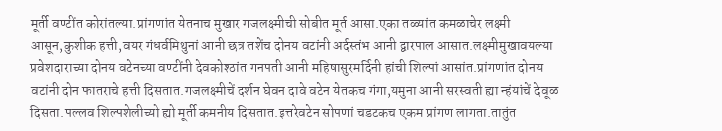मूर्ती वण्टींत कोरांतल्या.प्रांगणांत येतनाच मुखार गजलक्ष्मीची सोबीत मूर्त आसा.एका तळ्यांत कमळाचेर लक्ष्मी आसून,कुशीक हत्ती,वयर गंधर्वमिथुनां आनी छत्र तशेंच दोनय वटांनी अर्दस्तंभ आनी द्वारपाल आसात.लक्ष्मीमुखावयल्या प्रवेशदाराच्या दोनय वटेनच्या वण्टींनी देवकोश्ठांत गनपती आनी महिषासुरमर्दिनी हांची शिल्पां आसांत.प्रांगणांत दोनय वटांनी दोन फातराचे हत्ती दिसतात.गजलक्ष्मीचें दर्शन घेवन दावे वटेन येतकच गंगा,यमुना आनी सरस्वती ह्या न्हंयांचें देवूळ दिसता.पल्लव शिल्पशेलीच्यो ह्यो मूर्ती कमनीय दिसतात.इत्तरेवटेन सोपणां चडटकच एकम प्रांगण लागता.तातुंत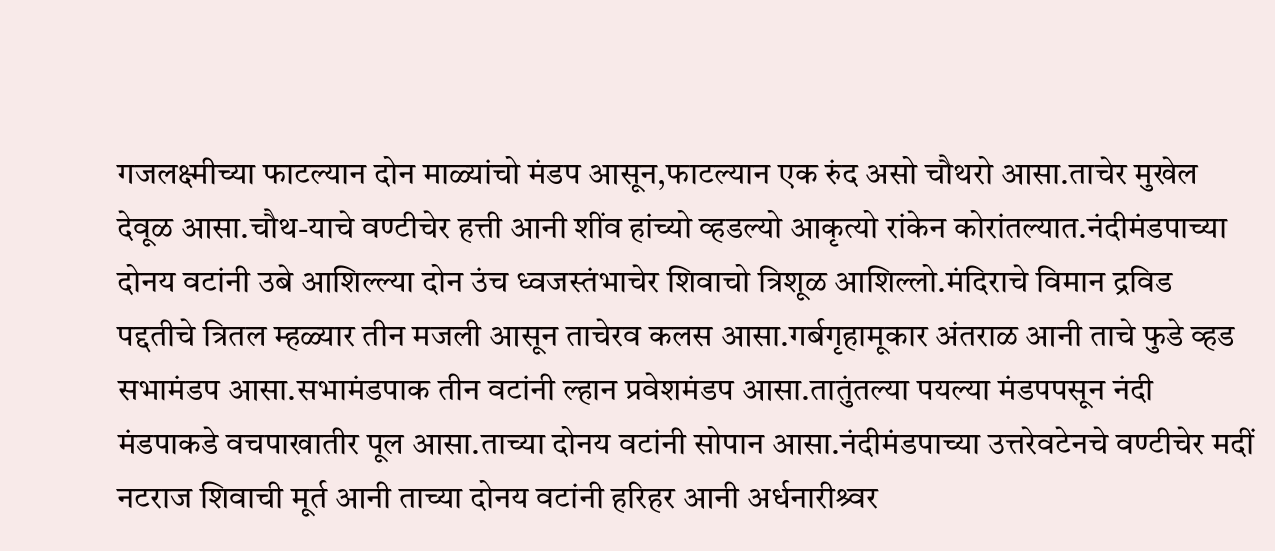गजलक्ष्मीच्या फाटल्यान दोन माळ्यांचो मंडप आसून,फाटल्यान एक रुंद असो चौथरो आसा.ताचेर मुखेल देवूळ आसा.चौथ-याचे वण्टीचेर हत्ती आनी शींव हांच्यो व्हडल्यो आकृत्यो रांकेन कोरांतल्यात.नंदीमंडपाच्या दोनय वटांनी उबे आशिल्ल्या दोन उंच ध्वजस्तंभाचेर शिवाचो त्रिशूळ आशिल्लो.मंदिराचे विमान द्रविड पद्दतीचे त्रितल म्हळ्यार तीन मजली आसून ताचेरव कलस आसा.गर्बगृहामूकार अंतराळ आनी ताचे फुडे व्हड सभामंडप आसा.सभामंडपाक तीन वटांनी ल्हान प्रवेशमंडप आसा.तातुंतल्या पयल्या मंडपपसून नंदी मंडपाकडे वचपाखातीर पूल आसा.ताच्या दोनय वटांनी सोपान आसा.नंदीमंडपाच्या उत्तरेवटेनचे वण्टीचेर मदीं नटराज शिवाची मूर्त आनी ताच्या दोनय वटांनी हरिहर आनी अर्धनारीश्र्वर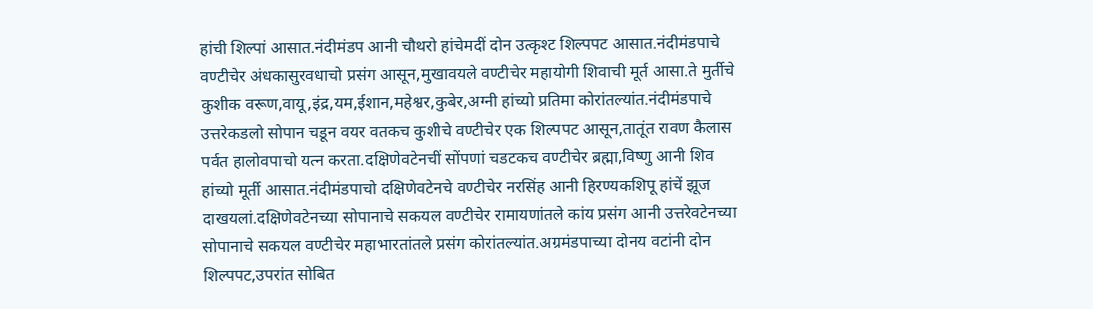हांची शिल्पां आसात.नंदीमंडप आनी चौथरो हांचेमदीं दोन उत्कृश्ट शिल्पपट आसात.नंदीमंडपाचे वण्टीचेर अंधकासुरवधाचो प्रसंग आसून,मुखावयले वण्टीचेर महायोगी शिवाची मूर्त आसा.ते मुर्तीचे कुशीक वरूण,वायू,इंद्र,यम,ईशान,महेश्वर,कुबेर,अग्नी हांच्यो प्रतिमा कोरांतल्यांत.नंदीमंडपाचे उत्तरेकडलो सोपान चडून वयर वतकच कुशीचे वण्टीचेर एक शिल्पपट आसून,तातूंत रावण कैलास पर्वत हालोवपाचो यत्न करता.दक्षिणेवटेनचीं सोंपणां चडटकच वण्टीचेर ब्रह्मा,विष्णु आनी शिव हांच्यो मूर्ती आसात.नंदीमंडपाचो दक्षिणेवटेनचे वण्टीचेर नरसिंह आनी हिरण्यकशिपू हांचें झूज दाखयलां.दक्षिणेवटेनच्या सोपानाचे सकयल वण्टीचेर रामायणांतले कांय प्रसंग आनी उत्तरेवटेनच्या सोपानाचे सकयल वण्टीचेर महाभारतांतले प्रसंग कोरांतल्यांत.अग्रमंडपाच्या दोनय वटांनी दोन शिल्पपट,उपरांत सोबित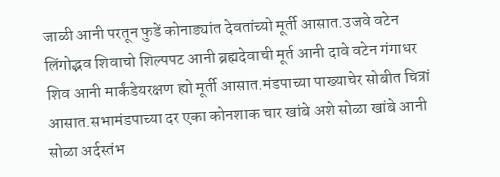जाळी आनी परतून फुडें कोनाड्यांत देवतांच्यो मूर्ती आसात.उजवे वटेन लिंगोद्भव शिवाचो शिल्पपट आनी ब्रह्मदेवाची मूर्त आनी दावे वटेन गंगाधर शिव आनी मार्कंडेयरक्षण ह्यो मूर्ती आसात.मंडपाच्या पाख्याचेर सोबीत चित्रां आसात.सभामंडपाच्या दर एका कोनशाक चार खांबे अशे सोळा खांबे आनी सोळा अर्दस्तंभ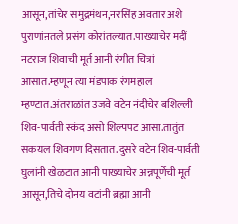आसून,तांचेर समुद्रमंथन,नरसिंह अवतार अशे पुराणांऩतले प्रसंग कोरांतल्यात.पाख्याचेर मदीं नटराज शिवाची मूर्त आनी रंगीत चित्रां आसात.म्हणून त्या मंडपाक रंगमहाल म्हण्टात.अंतराळांत उजवे वटेन नंदीचेर बशिल्ली शिव-पार्वती स्कंद असो शिल्पपट आसा.तातुंत सकयल शिवगण दिसतात.दुसरे वटेन शिव-पार्वती घुलांनी खेळटात आनी पाख्याचेर अन्नपूर्णेची मूर्त आसून,तिचे दोनय वटांनी ब्रह्मा आनी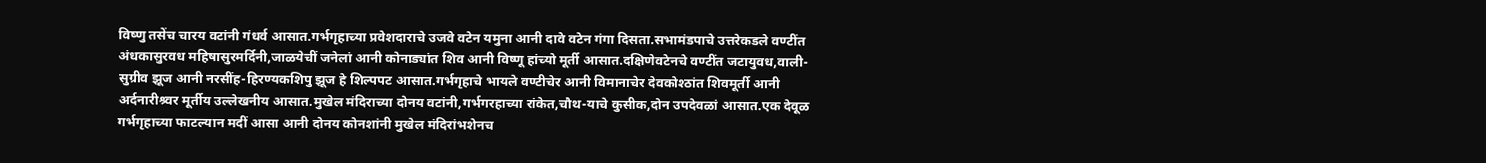विष्णु तसेंच चारय वटांनी गंधर्व आसात.गर्भगृहाच्या प्रवेशदाराचे उजवे वटेन यमुना आनी दावे वटेन गंगा दिसता.सभामंडपाचे उत्तरेकडले वण्टींत अंधकासुरवध महिषासुरमर्दिनी,जाळयेचीं जनेलां आनी कोनाड्यांत शिव आनी विष्णू हांच्यो मूर्ती आसात.दक्षिणेवटेनचे वण्टींत जटायुवध,वाली-सुग्रीव झूज आनी नरसींह-हिरण्यकशिपु झूज हे शिल्पपट आसात.गर्भगृहाचे भायले वण्टीचेर आनी विमानाचेर देवकोश्ठांत शिवमूर्ती आनी अर्दनारीश्र्वर मूर्तीय उल्लेखनीय आसात.मुखेल मंदिराच्या दोनय वटांनी,गर्भगरहाच्या रांकेत,चौथ-याचे कुसीक,दोन उपदेवळां आसात.एक देवूळ गर्भगृहाच्या फाटल्यान मदीं आसा आनी दोनय कोनशांनी मुखेल मंदिरांभशेनच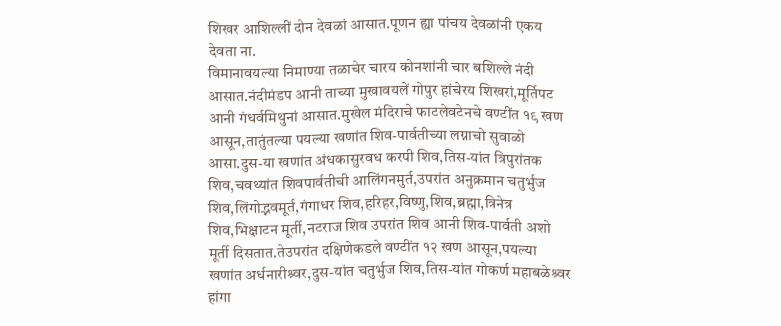शिखर आशिल्लीं दोन देवळां आसात.पूणन ह्या पांचय देवळांनी एकय देवता ना.
विमानावयल्या निमाण्या तळाचेर चारय कोनशांनी चार बशिल्ले नंदी आसात.नंदीमंडप आनी ताच्या मुखावयलें गोपुर हांचेरय शिखरां,मूर्तिपट आनी गंधर्वमिथुनां आसात.मुखेल मंदिराचे फाटलेवटेनचे वण्टींत १९ खण आसून,तातुंतल्या पयल्या खणांत शिव-पार्वतीच्या लग्नाचो सुवाळो आसा.दुस-या खणांत अंधकासुरवध करपी शिव,तिस-यांत त्रिपुरांतक शिव,चवथ्यांत शिवपार्वतीची आलिंगनमुर्त,उपरांत अनुक्रमान चतुर्भुज शिव,लिंगोद्भवमूर्त,गंगाधर शिव,हरिहर,विष्णु,शिव,ब्रह्मा,त्रिनेत्र शिव,भिक्षाटन मूर्ती,नटराज शिव उपरांत शिव आनी शिव-पार्वती अशो मूर्ती दिसतात.तेउपरांत दक्षिणेकडले वण्टींत १२ खण आसून,पयल्या खणांत अर्धनारीश्र्वर,दुस-यांत चतुर्भुज शिव,तिस-यांत गोकर्ण महाबळेश्र्वर हांगा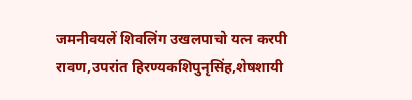जमनीवयलें शिवलिंग उखलपाचो यत्न करपी रावण,उपरांत हिरण्यकशिपुनृसिंह,शेषशायी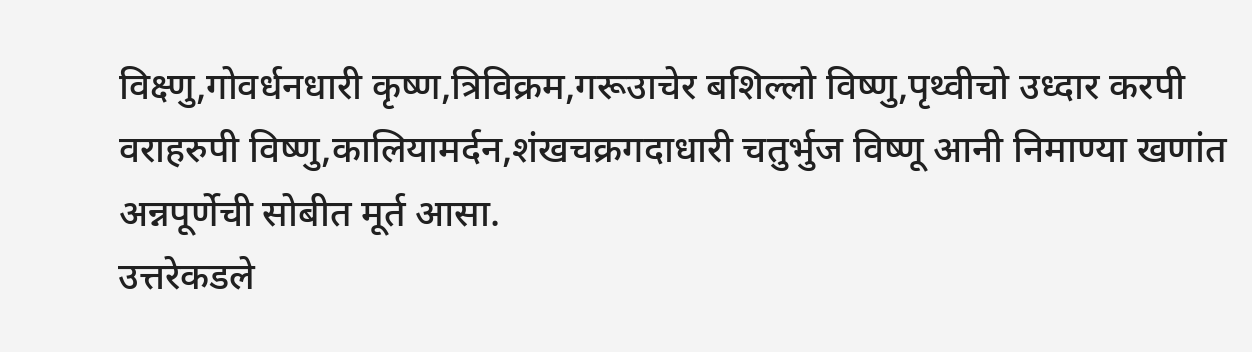विक्ष्णु,गोवर्धनधारी कृष्ण,त्रिविक्रम,गरूउाचेर बशिल्लो विष्णु,पृथ्वीचो उध्दार करपी वराहरुपी विष्णु,कालियामर्दन,शंखचक्रगदाधारी चतुर्भुज विष्णू आनी निमाण्या खणांत अन्नपूर्णेची सोबीत मूर्त आसा.
उत्तरेकडले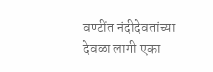वण्टींत नंदीदेवतांच्या देवळा लागी एका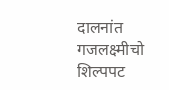दालनांत गजलक्ष्मीचो शिल्पपट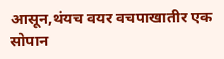आसून,थंयच वयर वचपाखातीर एक सोपान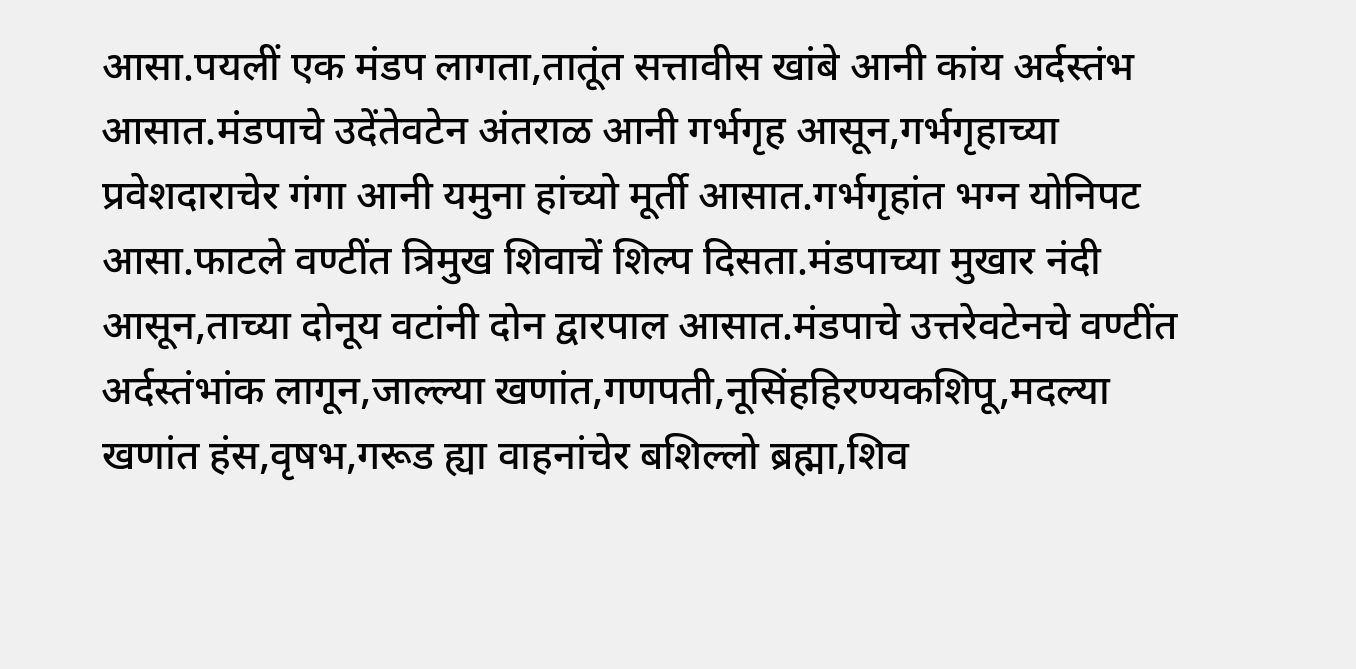आसा.पयलीं एक मंडप लागता,तातूंत सत्तावीस खांबे आनी कांय अर्दस्तंभ आसात.मंडपाचे उदेंतेवटेन अंतराळ आनी गर्भगृह आसून,गर्भगृहाच्या प्रवेशदाराचेर गंगा आनी यमुना हांच्यो मूर्ती आसात.गर्भगृहांत भग्न योनिपट आसा.फाटले वण्टींत त्रिमुख शिवाचें शिल्प दिसता.मंडपाच्या मुखार नंदी आसून,ताच्या दोनूय वटांनी दोन द्वारपाल आसात.मंडपाचे उत्तरेवटेनचे वण्टींत अर्दस्तंभांक लागून,जाल्ल्या खणांत,गणपती,नूसिंहहिरण्यकशिपू,मदल्या खणांत हंस,वृषभ,गरूड ह्या वाहनांचेर बशिल्लो ब्रह्मा,शिव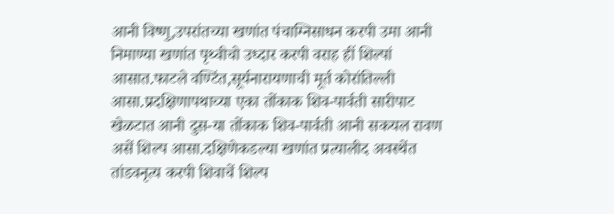आनी विष्णु,उपरांतच्या खणांत पंचाग्निसाधन करपी उमा आनी निमाण्या खणांत पृथ्वीचो उध्दार करपी वराह हीं शिल्पां आसात.फाटले वण्टिंत,सूर्यनारायणाची मूर्त कोरांतिल्ली आसा.प्रदक्षिणापथाच्या एका तोंकाक शिव-पार्वती सारीपाट खेळटात आनी दुस-या तोंकाक शिव-पार्वती आनी सकयल रावण असें शिल्प आसा.दक्षिणेकडल्या खणांत प्रत्यालीद अवस्थेंत तांडवनृत्य करपी शिवाचें शिल्प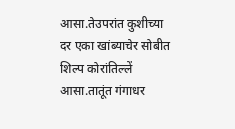आसा.तेउपरांत कुशीच्या दर एका खांब्याचेर सोबीत शिल्प कोरांतिल्लें आसा.तातूंत गंगाधर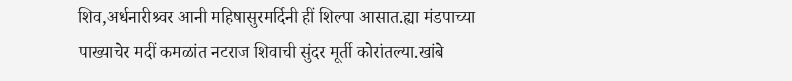शिव,अर्धनारीश्र्वर आनी महिषासुरमर्दिनी हीं शिल्पा आसात.ह्या मंडपाच्या पाख्याचेर मदीं कमळांत नटराज शिवाची सुंदर मूर्ती कोरांतल्या.खांबे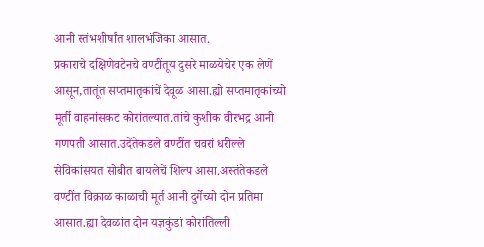आनी स्तंभशीर्षांत शालभंजिका आसात.
प्रकाराचे दक्षिणेवटेनचे वण्टींतूय दुसरे माळयेचेर एक लेणें आसून,तातूंत सप्तमातृकांचें देवूळ आसा.ह्यो सप्तमातृकांच्यो मूर्ती वाहनांसकट कोरांतल्यात.तांचे कुशीक वीरभद्र आनी गणपती आसात.उदेंतेकडले वण्टींत चवरां धरील्ले सेविकांसयत सोबीत बायलेचें शिल्प आसा.अस्तंतेकडले वण्टींत विक्राळ काळाची मूर्त आनी दुर्गेच्यो दोन प्रतिमा आसात.ह्या देवळांत दोन यज्ञकुंडां कोरांतिल्ली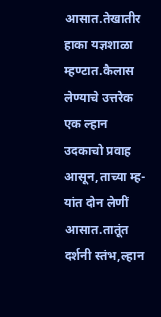आसात.तेखातीर हाका यज्ञशाळा म्हण्टात.कैलास लेण्याचे उत्तरेक एक ल्हान उदकाचो प्रवाह आसून,ताच्या म्ह-यांत दोन लेणीं आसात.तातूंत दर्शनी स्तंभ,ल्हान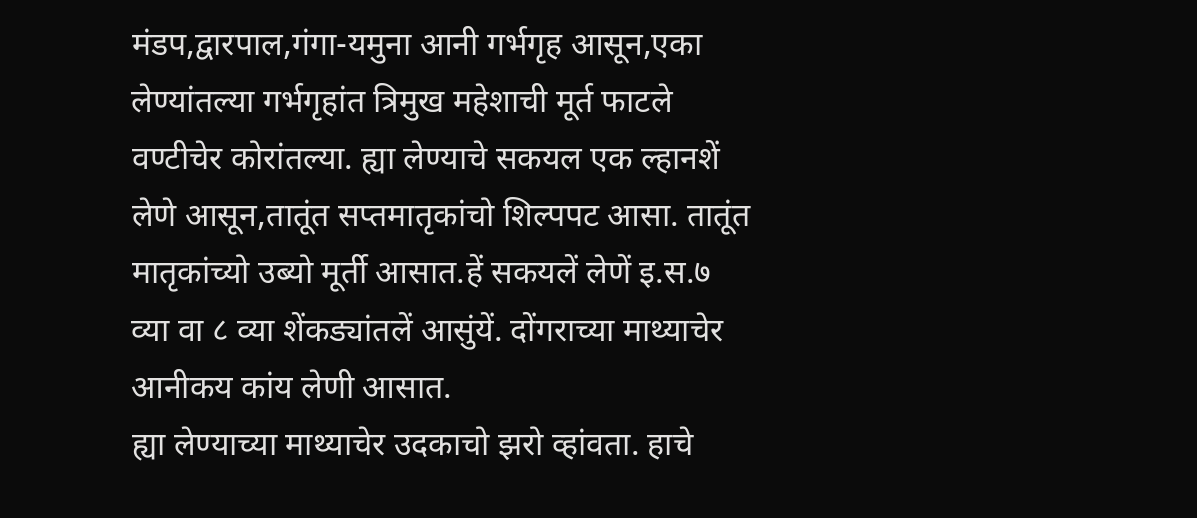मंडप,द्वारपाल,गंगा-यमुना आनी गर्भगृह आसून,एका लेण्यांतल्या गर्भगृहांत त्रिमुख महेशाची मूर्त फाटले वण्टीचेर कोरांतल्या. ह्या लेण्याचे सकयल एक ल्हानशें लेणे आसून,तातूंत सप्तमातृकांचो शिल्पपट आसा. तातूंत मातृकांच्यो उब्यो मूर्ती आसात.हें सकयलें लेणें इ.स.७ व्या वा ८ व्या शेंकड्यांतलें आसुंयें. दोंगराच्या माथ्याचेर आनीकय कांय लेणी आसात.
ह्या लेण्याच्या माथ्याचेर उदकाचो झरो व्हांवता. हाचे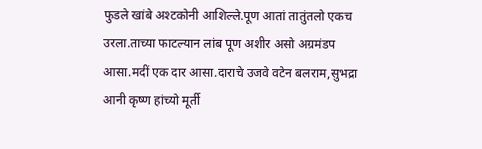फुडले खांबे अश्टकोनी आशिल्ले.पूण आतां तातुंतलो एकच उरला.ताच्या फाटल्यान लांब पूण अशीर असो अग्रमंडप आसा.मदीं एक दार आसा.दाराचे उजवे वटेन बलराम,सुभद्रा आनी कृष्ण हांच्यो मूर्ती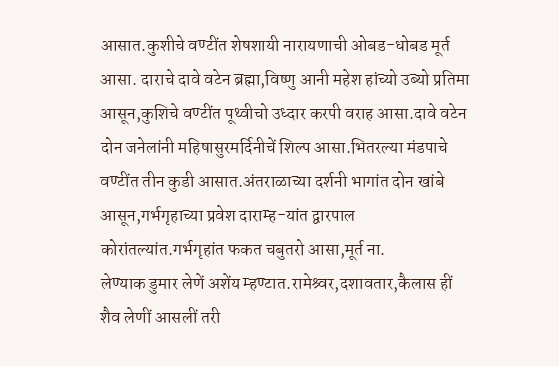आसात.कुशीचे वण्टींत शेषशायी नारायणाची ओबड-धोबड मूर्त आसा. दाराचे दावे वटेन ब्रह्मा,विष्णु आनी महेश हांच्यो उब्यो प्रतिमा आसून,कुशिचे वण्टींत पूथ्वीचो उध्दार करपी वराह आसा.दावे वटेन दोन जनेलांनी महिषासुरमर्दिनीचें शिल्प आसा.भितरल्या मंडपाचे वण्टींत तीन कुडी आसात.अंतराळाच्या दर्शनी भागांत दोन खांबे आसून,गर्भगृहाच्या प्रवेश दाराम्ह-यांत द्वारपाल कोरांतल्यांत.गर्भगृहांत फकत चबुतरो आसा,मूर्त ना.
लेण्याक डुमार लेणें अशेंय म्हण्टात.रामेश्र्वर,दशावतार,कैलास हीं शैव लेणीं आसलीं तरी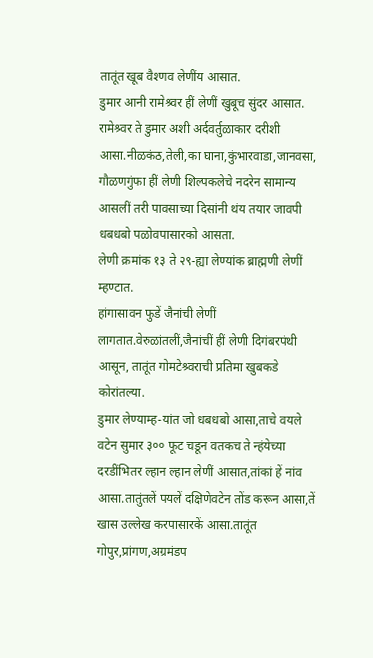तातूंत खूब वैश्णव लेणींय आसात.
डुमार आनी रामेश्र्वर हीं लेणीं खुबूच सुंदर आसात. रामेश्र्वर ते डुमार अशी अर्दवर्तुळाकार दरीशी आसा.नीळकंठ,तेली,का घाना,कुंभारवाडा,जानवसा, गौळणगुंफा हीं लेणी शिल्पकलेचे नदरेन सामान्य आसलीं तरी पावसाच्या दिसांनी थंय तयार जावपी धबधबो पळोवपासारको आसता.
लेणी क्रमांक १३ ते २९-ह्या लेण्यांक ब्राह्मणी लेणीं म्हण्टात.
हांगासावन फुडें जैनांची लेणीं लागतात.वेरुळांतलीं,जैनांचीं हीं लेणी दिगंबरपंथी आसून, तातूंत गोमटेश्र्वराची प्रतिमा खुबकडे कोरांतल्या.
डुमार लेण्याम्ह-यांत जो धबधबो आसा,ताचे वयले वटेन सुमार ३०० फूट चडून वतकच ते न्हंयेच्या दरडींभितर ल्हान ल्हान लेणीं आसात,तांकां हें नांव आसा.तातुंतलें पयलें दक्षिणेवटेन तोंड करून आसा,तें खास उल्लेख करपासारकें आसा.तातूंत गोपुर,प्रांगण,अग्रमंडप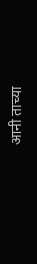आनी ताच्या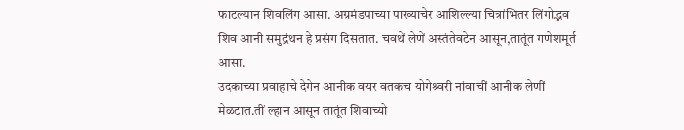फाटल्यान शिवलिंग आसा. अग्रमंडपाच्या पाख्याचेर आशिल्ल्या चित्रांभितर लिंगोद्भव शिव आनी समुद्रंथन हे प्रसंग दिसतात. चवथें लेणें अस्तंतेवटेन आसून,तातूंत गणेशमूर्त आसा.
उदकाच्या प्रवाहाचे देगेन आनीक वयर वतकच योगेश्र्वरी नांवाचीं आनीक लेणीं मेळटात.तीं ल्हान आसून तातूंत शिवाच्यो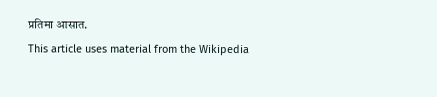प्रतिमा आसात.
This article uses material from the Wikipedia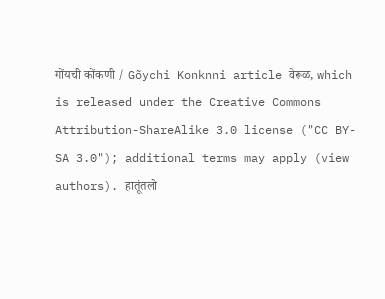गोंयची कोंकणी / Gõychi Konknni article वेरूळ, which is released under the Creative Commons Attribution-ShareAlike 3.0 license ("CC BY-SA 3.0"); additional terms may apply (view authors). हातूंतलो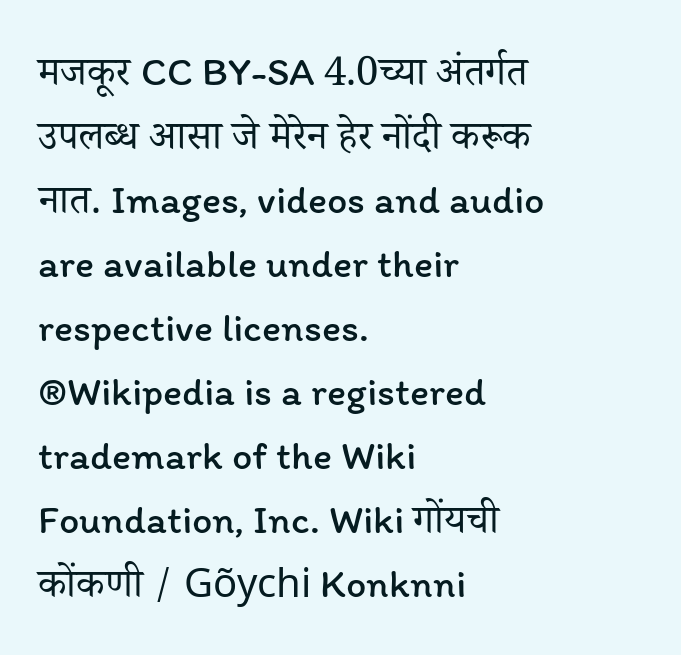मजकूर CC BY-SA 4.0च्या अंतर्गत उपलब्ध आसा जे मेरेन हेर नोंदी करूक नात. Images, videos and audio are available under their respective licenses.
®Wikipedia is a registered trademark of the Wiki Foundation, Inc. Wiki गोंयची कोंकणी / Gõychi Konknni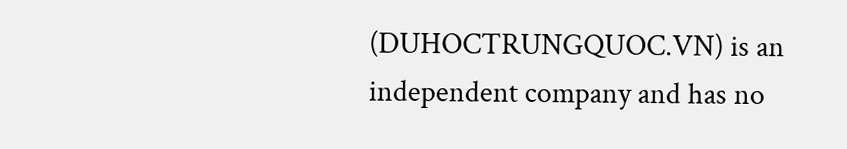(DUHOCTRUNGQUOC.VN) is an independent company and has no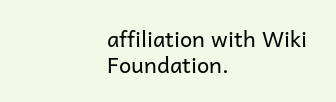affiliation with Wiki Foundation.